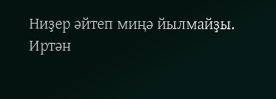Ниҙер әйтеп миңә йылмайҙы.
Иртән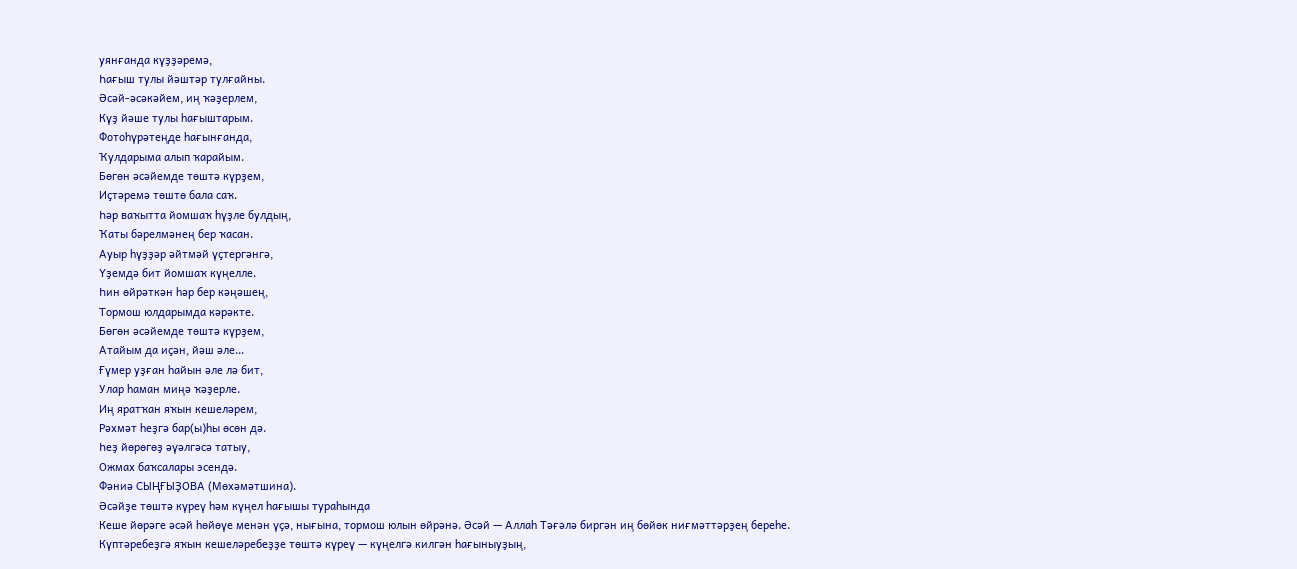уянғанда күҙҙәремә,
Һағыш тулы йәштәр тулғайны.
Әсәй-әсәкәйем, иң ҡәҙерлем,
Күҙ йәше тулы һағыштарым.
Фотоһүрәтеңде һағынғанда,
Ҡулдарыма алып ҡарайым.
Бөгөн әсәйемде төштә күрҙем,
Иҫтәремә төштө бала саҡ.
Һәр ваҡытта йомшаҡ һүҙле булдың,
Ҡаты бәрелмәнең бер ҡасан.
Ауыр һүҙҙәр әйтмәй үҫтергәнгә,
Үҙемдә бит йомшаҡ күңелле.
Һин өйрәткән һәр бер кәңәшең,
Тормош юлдарымда кәрәкте.
Бөгөн әсәйемде төштә күрҙем,
Атайым да иҫән, йәш әле...
Ғүмер уҙған һайын әле лә бит,
Улар һаман миңә ҡәҙерле.
Иң яратҡан яҡын кешеләрем,
Рәхмәт һеҙгә бар(ы)һы өсөн дә.
Һеҙ йөрөгөҙ әүәлгәсә татыу,
Ожмах баҡсалары эсендә.
Фәниә СЫҢҒЫҘОВА (Мөхәмәтшина).
Әсәйҙе төштә күреү һәм күңел һағышы тураһында
Кеше йөрәге әсәй һөйөүе менән үҫә, нығына, тормош юлын өйрәнә. Әсәй — Аллаһ Тәғәлә биргән иң бөйөк ниғмәттәрҙең береһе.
Күптәребеҙгә яҡын кешеләребеҙҙе төштә күреү — күңелгә килгән һағыныуҙың,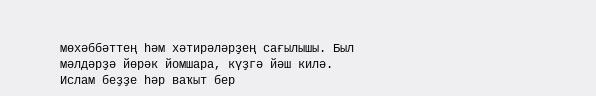мөхәббәттең һәм хәтирәләрҙең сағылышы. Был мәлдәрҙә йөрәк йомшара, күҙгә йәш килә.
Ислам беҙҙе һәр ваҡыт бер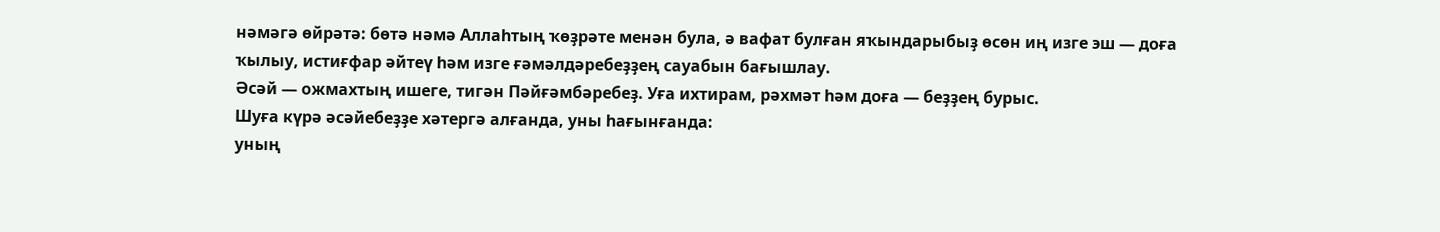нәмәгә өйрәтә: бөтә нәмә Аллаһтың ҡөҙрәте менән була, ә вафат булған яҡындарыбыҙ өсөн иң изге эш — доға ҡылыу, истиғфар әйтеү һәм изге ғәмәлдәребеҙҙең сауабын бағышлау.
Әсәй — ожмахтың ишеге, тигән Пәйғәмбәребеҙ. Уға ихтирам, рәхмәт һәм доға — беҙҙең бурыс.
Шуға күрә әсәйебеҙҙе хәтергә алғанда, уны һағынғанда:
уның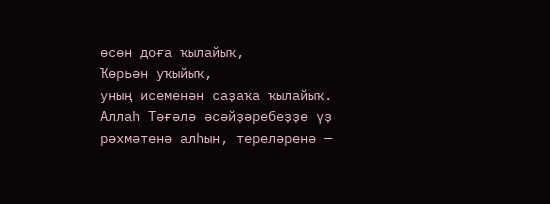өсөн доға ҡылайыҡ,
Ҡөрьән уҡыйыҡ,
уның исеменән саҙаҡа ҡылайыҡ.
Аллаһ Тәғәлә әсәйҙәребеҙҙе үҙ рәхмәтенә алһын, тереләренә —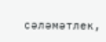сәләмәтлек,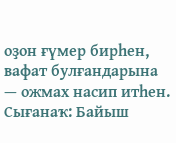оҙон ғүмер бирһен, вафат булғандарына — ожмах насип итһен.
Сығанаҡ: Байыш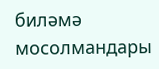биләмә мосолмандары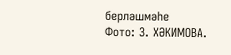берләшмәһе
Фото: З. ХӘКИМОВА.